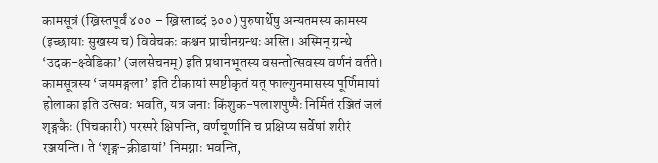कामसूत्रं (ख्रिस्तपूर्वं ४०० – ख्रिस्ताब्दं ३००) पुरुषार्थेषु अन्यतमस्य कामस्य (इच्छायाः सुखस्य च) विवेचकः कश्चन प्राचीनग्रन्थः अस्ति। अस्मिन् ग्रन्थे ‘उदक-क्ष्वेडिका’ (जलसेचनम्) इति प्रधानभूतस्य वसन्तोत्सवस्य वर्णनं वर्तते। कामसूत्रस्य ‘जयमङ्गला’ इति टीकायां स्पष्टीकृतं यत् फाल्गुनमासस्य पूर्णिमायां होलाका इति उत्सवः भवति, यत्र जनाः किंशुक-पलाशपुष्पैः निर्मितं रञ्जितं जलं शृङ्गकैः (पिचकारी) परस्परे क्षिपन्ति, वर्णचूर्णानि च प्रक्षिप्य सर्वेषां शरीरं रञ्जयन्ति। ते ‘शृङ्ग-क्रीडायां’ निमग्नाः भवन्ति,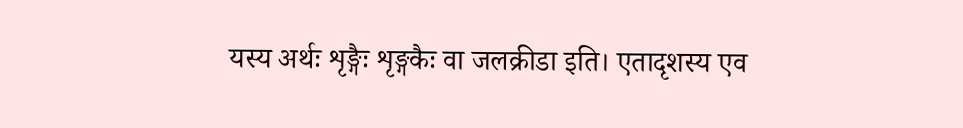यस्य अर्थः शृङ्गैः शृङ्गकैः वा जलक्रीडा इति। एतादृशस्य एव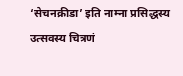‘सेचनक्रीडा’ इति नाम्ना प्रसिद्धस्य उत्सवस्य चित्रणं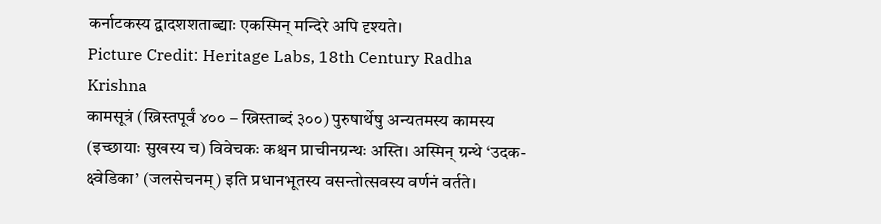कर्नाटकस्य द्वादशशताब्द्याः एकस्मिन् मन्दिरे अपि दृश्यते।
Picture Credit: Heritage Labs, 18th Century Radha Krishna
कामसूत्रं (ख्रिस्तपूर्वं ४०० – ख्रिस्ताब्दं ३००) पुरुषार्थेषु अन्यतमस्य कामस्य (इच्छायाः सुखस्य च) विवेचकः कश्चन प्राचीनग्रन्थः अस्ति। अस्मिन् ग्रन्थे ‘उदक-क्ष्वेडिका’ (जलसेचनम्) इति प्रधानभूतस्य वसन्तोत्सवस्य वर्णनं वर्तते।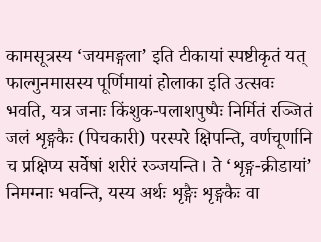कामसूत्रस्य ‘जयमङ्गला’ इति टीकायां स्पष्टीकृतं यत् फाल्गुनमासस्य पूर्णिमायां होलाका इति उत्सवः भवति, यत्र जनाः किंशुक-पलाशपुष्पैः निर्मितं रञ्जितं जलं शृङ्गकैः (पिचकारी) परस्परे क्षिपन्ति, वर्णचूर्णानि च प्रक्षिप्य सर्वेषां शरीरं रञ्जयन्ति। ते ‘शृङ्ग-क्रीडायां’ निमग्नाः भवन्ति, यस्य अर्थः शृङ्गैः शृङ्गकैः वा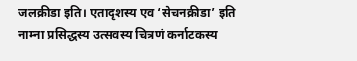जलक्रीडा इति। एतादृशस्य एव ‘सेचनक्रीडा’ इति नाम्ना प्रसिद्धस्य उत्सवस्य चित्रणं कर्नाटकस्य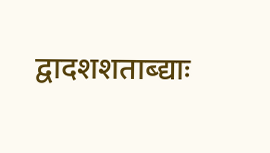द्वादशशताब्द्याः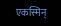एकस्मिन्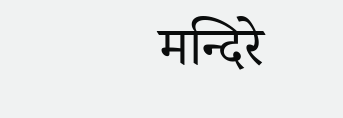मन्दिरे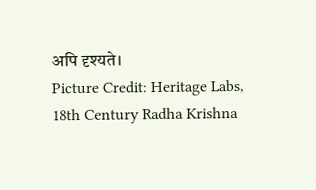अपि दृश्यते।
Picture Credit: Heritage Labs, 18th Century Radha Krishna